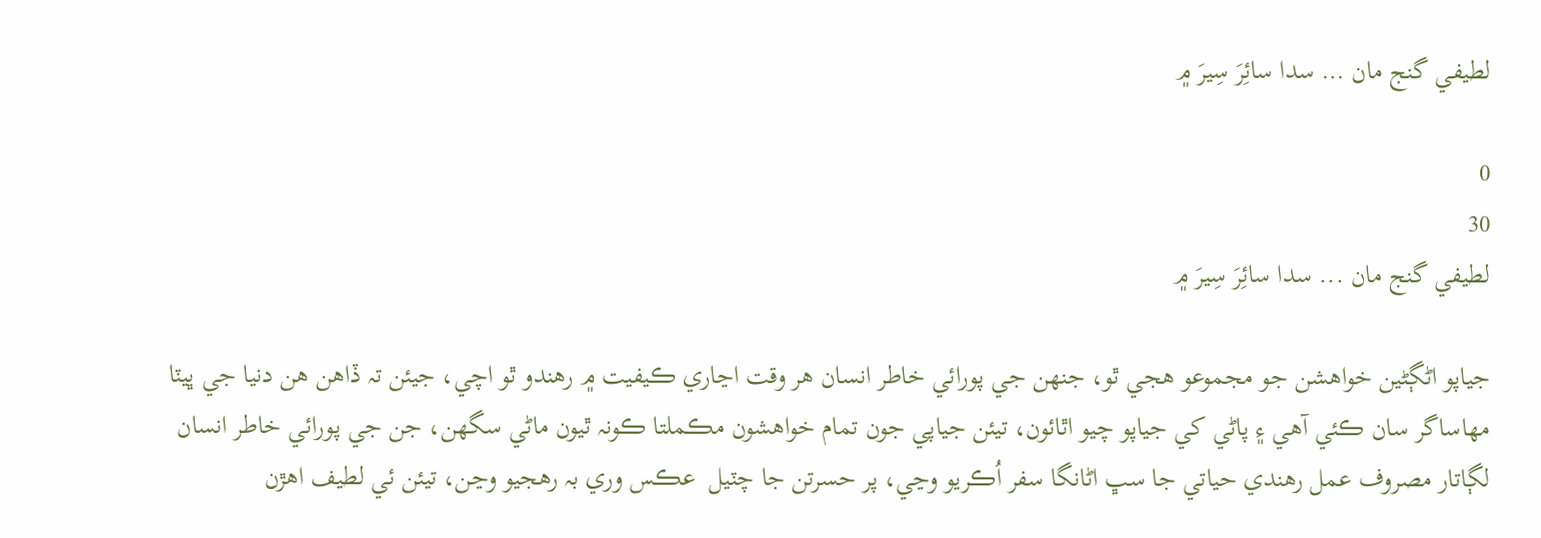لطيفي گنج مان … سدا سائِرَ سِيرَ ۾

0
30
لطيفي گنج مان ... سدا سائِرَ سِيرَ ۾

جياپو اڻڳڻين خواھشن جو مجموعو ھجي ٿو، جنھن جي پورائي خاطر انسان ھر وقت اڃاري ڪيفيت ۾ رھندو ٿو اچي، جيئن تہ ڏاھن ھن دنيا جي ڀيٽا مھاساگر سان ڪئي آھي ۽ پاڻي کي جياپو چيو اٿائون، تيئن جياپي جون تمام خواھشون مڪملتا ڪونہ ٿيون ماڻي سگهن، جن جي پورائي خاطر انسان لڳاتار مصروف عمل رھندي حياتي جا سڀ اڻانگا سفر اُڪريو وڃي، پر حسرتن جا چٽيل  عڪس وري بہ رھجيو وڃن، تيئن ئي لطيف اھڙن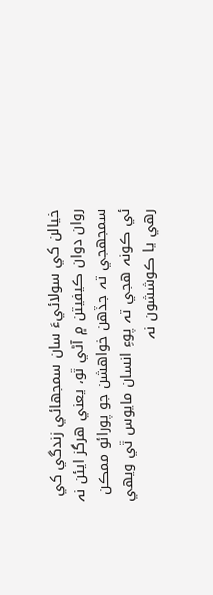خيالن کي سولائيءَ سان سمجهائي زندگي کي روان دوان ڪيفيتن ۾ آڻي ٿو، يعني ھرگز ايئن نہ سمجهجي تہ جڏھن خواھشن جو پورائو ممڪن ئي ڪونہ ھجي تہ پوءِ انسان مايوس ٿي ويھي رھي يا ڪوششون نہ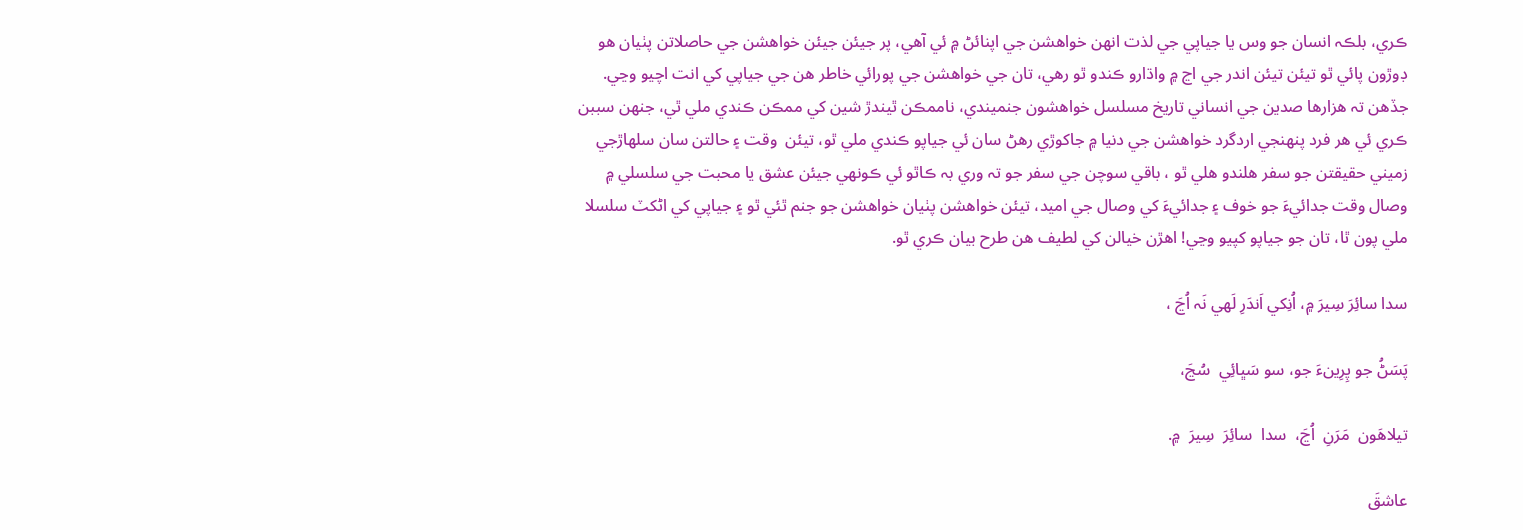ڪري، بلڪہ انسان جو وس يا جياپي جي لذت انھن خواھشن جي اپنائڻ ۾ ئي آھي، پر جيئن جيئن خواھشن جي حاصلاتن پٺيان ھو ڊوڙون پائي ٿو تيئن تيئن اندر جي اڃ ۾ واڌارو ڪندو ٿو رھي، تان جي خواھشن جي پورائي خاطر ھن جي جياپي کي انت اچيو وڃي. جڏھن تہ ھزارھا صدين جي انساني تاريخ مسلسل خواھشون جنميندي، ناممڪن ٿيندڙ شين کي ممڪن ڪندي ملي ٿي، جنھن سببن ڪري ئي ھر فرد پنھنجي اردگرد خواھشن جي دنيا ۾ جاکوڙي رھڻ سان ئي جياپو ڪندي ملي ٿو، تيئن  وقت ۽ حالتن سان سلھاڙجي زميني حقيقتن جو سفر ھلندو ھلي ٿو ، باقي سوچن جي سفر جو تہ وري بہ ڪاٿو ئي ڪونھي جيئن عشق يا محبت جي سلسلي ۾ وصال وقت جدائيءَ جو خوف ۽ جدائيءَ کي وصال جي اميد، تيئن خواھشن پٺيان خواھشن جو جنم ٿئي ٿو ۽ جياپي کي اڻکٽ سلسلا ملي پون ٿا، تان جو جياپو کپيو وڃي! اھڙن خيالن کي لطيف ھن طرح بيان ڪري ٿو.

سدا سائِرَ سِيرَ ۾، اُنِکي اَندَرِ لَھي نَہ اُڃَ ،

پَسَڻُ جو پِرِينءَ جو، سو سَڀائِي  سُڃَ،

تيلاھَون  مَرَنِ  اُڃَ،  سدا  سائِرَ  سِيرَ  ۾.

عاشقَ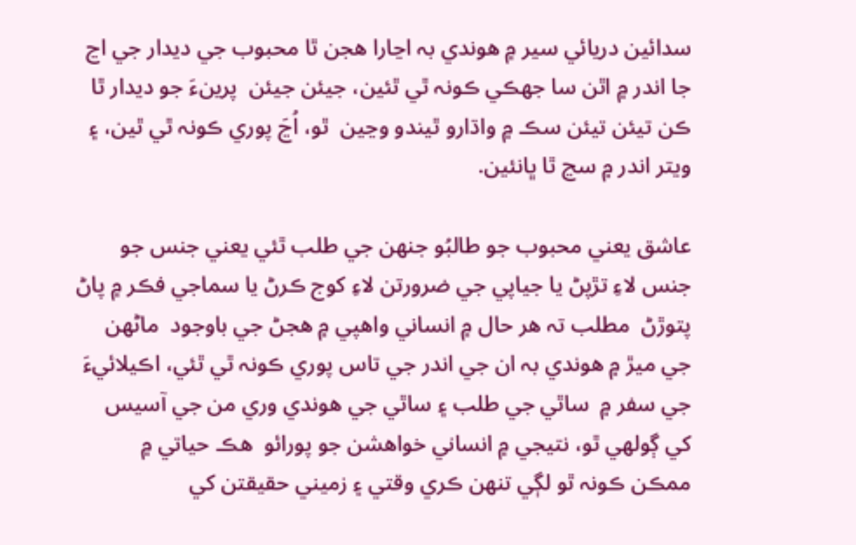سدائين دريائي سير ۾ ھوندي بہ اڃارا ھجن ٿا محبوب جي ديدار جي اڃ جا اندر ۾ اٿن سا جهڪي ڪونہ ٿي ٿئين، جيئن جيئن  پرينءَ جو ديدار ٿا ڪن تيئن تيئن سڪ ۾ واڌارو ٿيندو وڃين  ٿو، اُڃَ پوري ڪونہ ٿي ٿين، ۽ ويتر اندر ۾ سڃ ٿا ڀانئين.

عاشق يعني محبوب جو طالبُو جنھن جي طلب ٿئي يعني جنس جو جنس لاءِ تڙپڻ يا جياپي جي ضرورتن لاءِ کوج ڪرڻ يا سماجي فڪر ۾ پاڻ پتوڙڻ  مطلب تہ ھر حال ۾ انساني واھپي ۾ ھجڻ جي باوجود  ماڻھن جي ميڙ ۾ ھوندي بہ ان جي اندر جي تاس پوري ڪونہ ٿي ٿئي، اڪيلائيءَ جي سفر ۾  ساٿي جي طلب ۽ ساٿي جي ھوندي وري من جي آسيس کي ڳولھي ٿو، نتيجي ۾ انساني خواھشن جو پورائو  ھڪ حياتي ۾ ممڪن ڪونہ ٿو لڳي تنھن ڪري وقتي ۽ زميني حقيقتن کي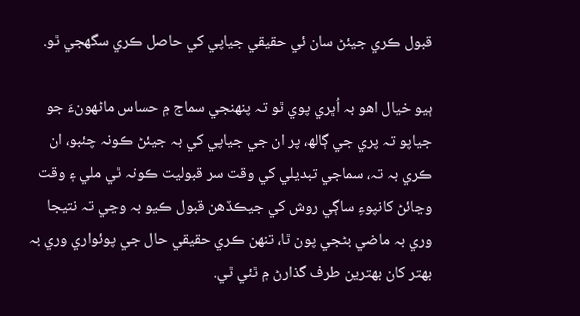قبول ڪري جيئڻ سان ئي حقيقي جياپي کي حاصل ڪري سگهجي ٿو.

ٻيو خيال اھو بہ اُڀري پوي ٿو تہ پنھنجي سماج ۾ حساس ماڻھونءَ جو جياپو تہ پري جي ڳالھ، پر ان جي جياپي کي بہ جيئڻ ڪونہ چئبو، ان ڪري بہ تہ، سماجي تبديلي کي وقت سر قبوليت ڪونہ ٿي ملي ۽ وقت وڃائڻ کانپوءِ ساڳي روش کي جيڪڏھن قبول ڪيو بہ وڃي تہ نتيجا وري بہ ماضي بڻجي پون ٿا، تنھن ڪري حقيقي حال جي پوئواري وري بہ بھتر کان بھترين طرف گذارڻ ۾ ٿئي ٿي.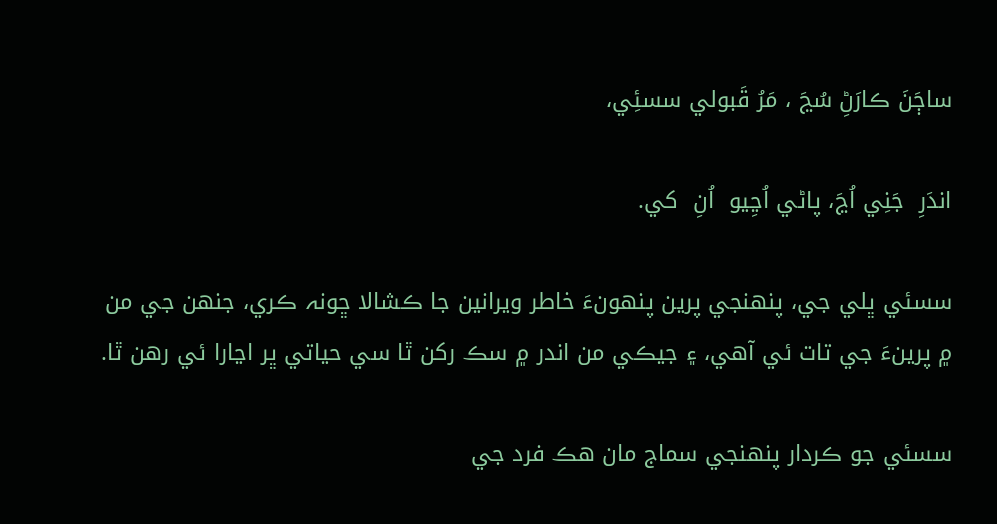ساڄَنَ ڪارَڻِ سُڃَ ، مَرُ قَبولي سسئِي،

اندَرِ  جَنِي اُڃَ، پاڻي اُڃِيو  اُنِ  کي.

سسئي ڀلي جي، پنھنجي پرين پنھونءَ خاطر ويرانين جا ڪشالا ڇونہ ڪري، جنھن جي من ۾ پرينءَ جي تات ئي آھي، ۽ جيڪي من اندر ۾ سڪ رکن ٿا سي حياتي ڀر اڃارا ئي رھن ٿا.

سسئي جو ڪردار پنھنجي سماج مان ھڪ فرد جي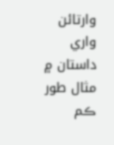وارتائن واري داستان ۾ مثال طور ڪم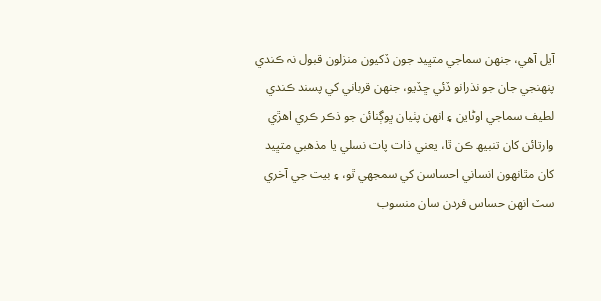آيل آھي، جنھن سماجي متڀيد جون ڏکيون منزلون قبول نہ ڪندي پنھنجي جان جو نذرانو ڏئي ڇڏيو، جنھن قرباني کي پسند ڪندي لطيف سماجي اوڻاين ۽ انھن پٺيان ڀوڳنائن جو ذڪر ڪري اھڙي وارتائن کان تنبيھ ڪن ٿا، يعني ذات پات نسلي يا مذھبي متڀيد کان مٿانھون انساني احساسن کي سمجهي ٿو، ۽ بيت جي آخري سٽ انھن حساس فردن سان منسوب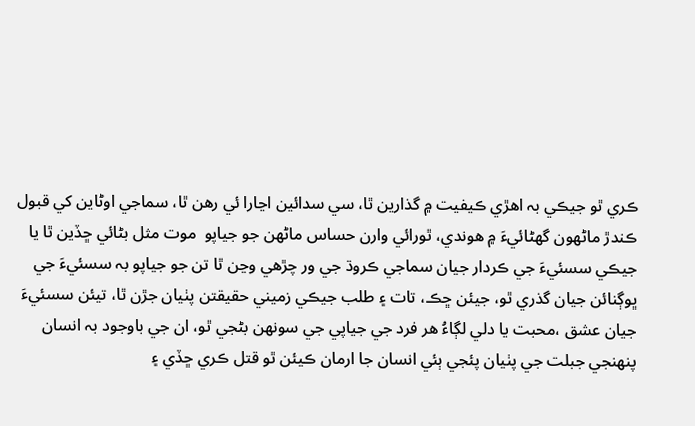ڪري ٿو جيڪي بہ اھڙي ڪيفيت ۾ گذارين ٿا، سي سدائين اڃارا ئي رھن ٿا، سماجي اوڻاين کي قبول ڪندڙ ماڻھون گهڻائيءَ ۾ ھوندي، ٿورائي وارن حساس ماڻھن جو جياپو  موت مثل بڻائي ڇڏين ٿا يا جيڪي سسئيءَ جي ڪردار جيان سماجي ڪروڌ جي ور چڙھي وڃن ٿا تن جو جياپو بہ سسئيءَ جي ڀوڳنائن جيان گذري ٿو، جيئن ڇڪ، تات ۽ طلب جيڪي زميني حقيقتن پٺيان جڙن ٿا، تيئن سسئيءَ جيان عشق ،محبت يا دلي لڳاءُ ھر فرد جي جياپي جي سونھن بڻجي ٿو، ان جي باوجود بہ انسان پنھنجي جبلت جي پٺيان پئجي ٻئي انسان جا ارمان ڪيئن ٿو قتل ڪري ڇڏي ۽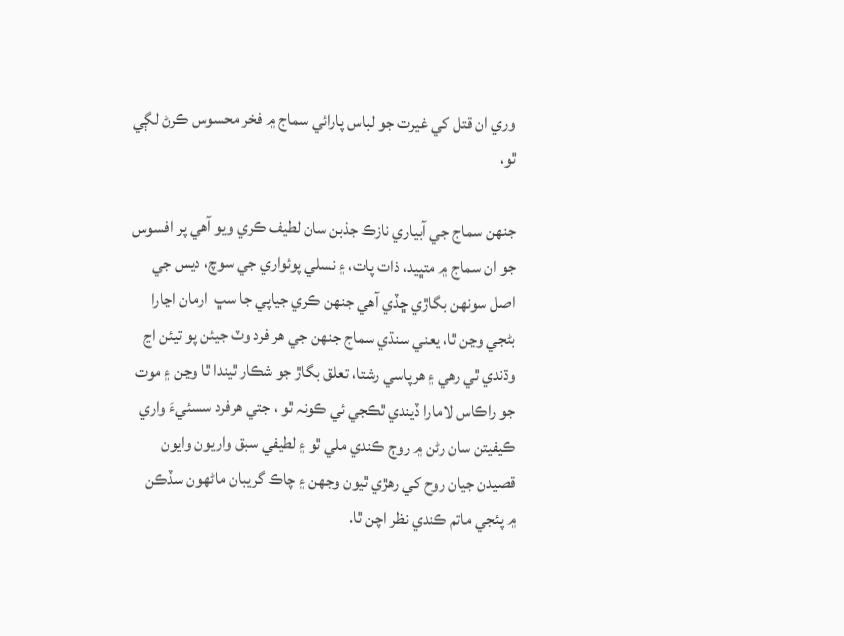وري ان قتل کي غيرت جو لباس پارائي سماج ۾ فخر محسوس ڪرڻ لڳي ٿو،

جنھن سماج جي آبياري نازڪ جذبن سان لطيف ڪري ويو آھي پر افسوس جو ان سماج ۾ متڀيد، ذات پات، ۽ نسلي پوئواري جي سوچ، ديس جي اصل سونھن بگاڙي ڇڏي آھي جنھن ڪري جياپي جا سڀ  ارمان اڃارا بڻجي وڃن ٿا، يعني سنڌي سماج جنھن جي ھر فرد وٽ جيئن پو تيئن اڃ وڌندي ٿي رھي ۽ ھرپاسي رشتا، تعلق بگاڙ جو شڪار ٿيندا ٿا وڃن ۽ موت جو راڪاس لامارا ڏيندي ٿڪجي ئي ڪونہ ٿو ، جتي ھرفرد سسئيءَ واري ڪيفيتن سان رڻن ۾ روڄ ڪندي ملي ٿو ۽ لطيفي سبق واريون وايون قصيدن جيان روح کي رھڙي ٿيون وجهن ۽ چاڪ گريبان ماڻھون سڏڪن  ۾ پئجي ماتم ڪندي نظر اچن ٿا.